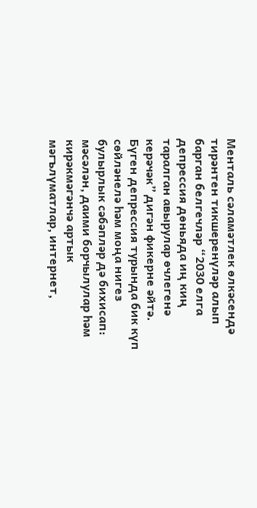Менталь сәламәтлек өлкәсендә тирәнтен тикшеренүләр алып барган белгечләр “2030 елга депрессия дөньяда иң киң таралган авырулар өчлегенә керәчәк” дигән фикерне әйтә.
Бүген депрессия турында бик күп сөйләнелә һәм моңа нигез булырлык сәбәпләр дә бихисап: мәсәлән, даими борчылулар һәм кирәкмәгәнчә артык мәгълүматлар, интернет,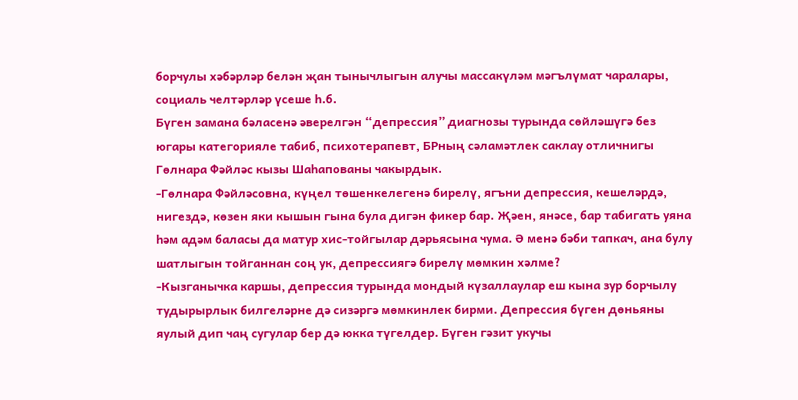борчулы хәбәрләр белән җан тынычлыгын алучы массакүләм мәгълүмат чаралары, социаль челтәрләр үсеше һ.б.
Бүген замана бәласенә әверелгән “депрессия” диагнозы турында сөйләшүгә без югары категорияле табиб, психотерапевт, БРның сәламәтлек саклау отличнигы Гөлнара Фәйләс кызы Шаһапованы чакырдык.
-Гөлнара Фәйләсовна, күңел төшенкелегенә бирелү, ягъни депрессия, кешеләрдә, нигездә, көзен яки кышын гына була дигән фикер бар. Җәен, янәсе, бар табигать уяна һәм адәм баласы да матур хис-тойгылар дәрьясына чума. Ә менә бәби тапкач, ана булу шатлыгын тойганнан соң ук, депрессиягә бирелү мөмкин хәлме?
-Кызганычка каршы, депрессия турында мондый күзаллаулар еш кына зур борчылу тудырырлык билгеләрне дә сизәргә мөмкинлек бирми. Депрессия бүген дөньяны яулый дип чаң сугулар бер дә юкка түгелдер. Бүген гәзит укучы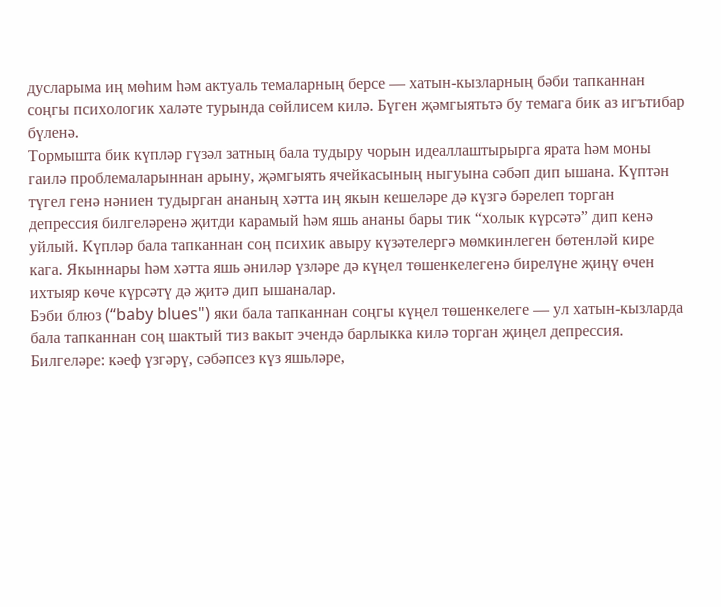дусларыма иң мөһим һәм актуаль темаларның берсе — хатын-кызларның бәби тапканнан соңгы психологик халәте турында сөйлисем килә. Бүген җәмгыятьтә бу темага бик аз игътибар бүленә.
Тормышта бик күпләр гүзәл затның бала тудыру чорын идеаллаштырырга ярата һәм моны гаилә проблемаларыннан арыну, җәмгыять ячейкасының ныгуына сәбәп дип ышана. Күптән түгел генә нәниен тудырган ананың хәтта иң якын кешеләре дә күзгә бәрелеп торган депрессия билгеләренә җитди карамый һәм яшь ананы бары тик “холык күрсәтә” дип кенә уйлый. Күпләр бала тапканнан соң психик авыру күзәтелергә мөмкинлеген бөтенләй кире кага. Якыннары һәм хәтта яшь әниләр үзләре дә күңел төшенкелегенә бирелүне җиңү өчен ихтыяр көче күрсәтү дә җитә дип ышаналар.
Бэби блюз (“baby blues") яки бала тапканнан соңгы күңел төшенкелеге — ул хатын-кызларда бала тапканнан соң шактый тиз вакыт эчендә барлыкка килә торган җиңел депрессия. Билгеләре: кәеф үзгәрү, сәбәпсез күз яшьләре,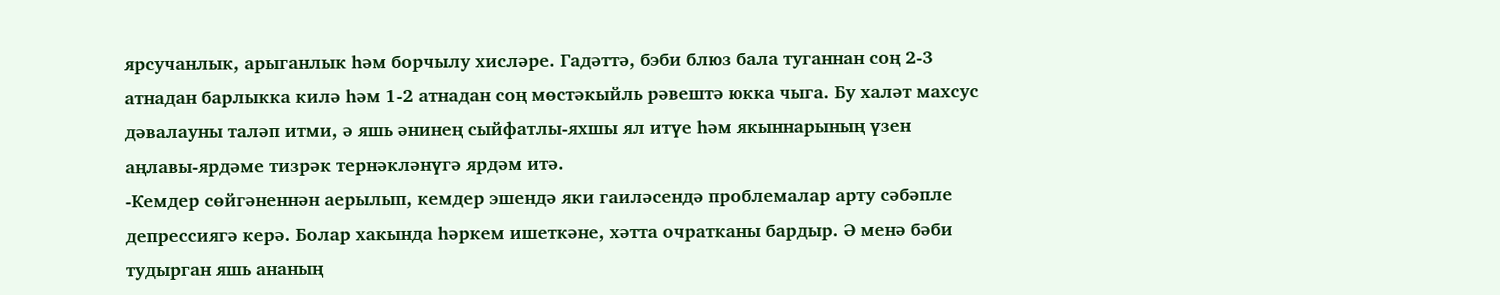ярсучанлык, арыганлык һәм борчылу хисләре. Гадәттә, бэби блюз бала туганнан соң 2-3 атнадан барлыкка килә һәм 1-2 атнадан соң мөстәкыйль рәвештә юкка чыга. Бу халәт махсус дәвалауны таләп итми, ә яшь әнинең сыйфатлы-яхшы ял итүе һәм якыннарының үзен аңлавы-ярдәме тизрәк тернәкләнүгә ярдәм итә.
-Кемдер сөйгәненнән аерылып, кемдер эшендә яки гаиләсендә проблемалар арту сәбәпле депрессиягә керә. Болар хакында һәркем ишеткәне, хәтта очратканы бардыр. Ә менә бәби тудырган яшь ананың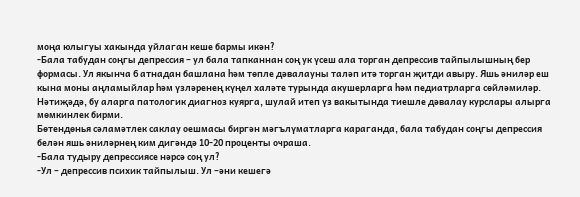моңа юлыгуы хакында уйлаган кеше бармы икән?
-Бала табудан соңгы депрессия – ул бала тапканнан соң ук үсеш ала торган депрессив тайпылышның бер формасы. Ул якынча 6 атнадан башлана һәм төпле дәвалауны таләп итә торган җитди авыру. Яшь әниләр еш кына моны аңламыйлар һәм үзләренең күңел халәте турында акушерларга һәм педиатрларга сөйләмиләр. Нәтиҗәдә, бу аларга патологик диагноз куярга, шулай итеп үз вакытында тиешле дәвалау курслары алырга мөмкинлек бирми.
Бөтендөнья сәламәтлек саклау оешмасы биргән мәгълүматларга караганда, бала табудан соңгы депрессия белән яшь әниләрнең ким дигәндә 10-20 проценты очраша.
-Бала тудыру депрессиясе нәрсә соң ул?
-Ул – депрессив психик тайпылыш. Ул –әни кешегә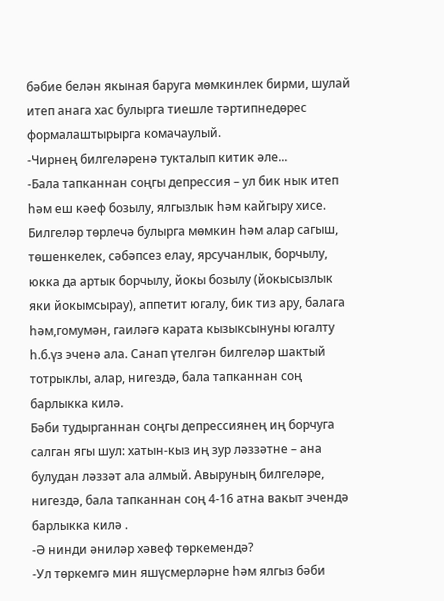бәбие белән якыная баруга мөмкинлек бирми, шулай итеп анага хас булырга тиешле тәртипнедөрес формалаштырырга комачаулый.
-Чирнең билгеләренә тукталып китик әле...
-Бала тапканнан соңгы депрессия – ул бик нык итеп һәм еш кәеф бозылу, ялгызлык һәм кайгыру хисе. Билгеләр төрлечә булырга мөмкин һәм алар сагыш, төшенкелек, сәбәпсез елау, ярсучанлык, борчылу, юкка да артык борчылу, йокы бозылу (йокысызлык яки йокымсырау), аппетит югалу, бик тиз ару, балага һәм,гомумән, гаиләгә карата кызыксынуны югалту һ.б.үз эченә ала. Санап үтелгән билгеләр шактый тотрыклы, алар, нигездә, бала тапканнан соң барлыкка килә.
Бәби тудырганнан соңгы депрессиянең иң борчуга салган ягы шул: хатын-кыз иң зур ләззәтне – ана булудан ләззәт ала алмый. Авыруның билгеләре, нигездә, бала тапканнан соң 4-16 атна вакыт эчендә барлыкка килә .
-Ә нинди әниләр хәвеф төркемендә?
-Ул төркемгә мин яшүсмерләрне һәм ялгыз бәби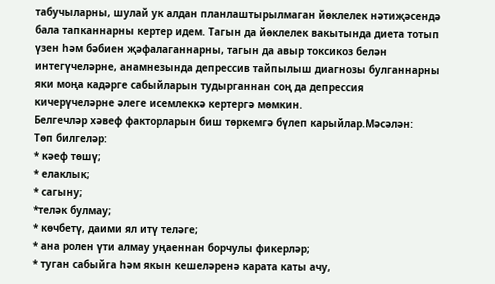табучыларны, шулай ук алдан планлаштырылмаган йөклелек нәтиҗәсендә бала тапканнарны кертер идем. Тагын да йөклелек вакытында диета тотып үзен һәм бәбиен җәфалаганнарны, тагын да авыр токсикоз белән интегүчеләрне, анамнезында депрессив тайпылыш диагнозы булганнарны яки моңа кадәрге сабыйларын тудырганнан соң да депрессия кичерүчеләрне әлеге исемлеккә кертергә мөмкин.
Белгечләр хәвеф факторларын биш төркемгә бүлеп карыйлар.Мәсәлән:
Төп билгеләр:
* кәеф төшү;
* елаклык;
* сагыну;
*теләк булмау;
* көчбетү, даими ял итү теләге;
* ана ролен үти алмау уңаеннан борчулы фикерләр;
* туган сабыйга һәм якын кешеләренә карата каты ачу,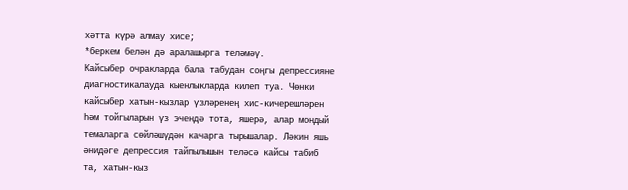хәтта күрә алмау хисе;
*беркем белән дә аралашырга теләмәү.
Кайсыбер очракларда бала табудан соңгы депрессияне диагностикалауда кыенлыкларда килеп туа. Чөнки кайсыбер хатын-кызлар үзләренең хис-кичерешләрен һәм тойгыларын үз эчендә тота, яшерә, алар мондый темаларга сөйләшүдән качарга тырышалар. Ләкин яшь әнидәге депрессия тайпылышын теләсә кайсы табиб та, хатын-кыз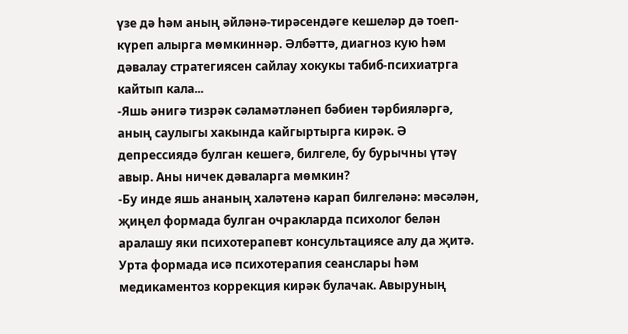үзе дә һәм аның әйләнә-тирәсендәге кешеләр дә тоеп-күреп алырга мөмкиннәр. Әлбәттә, диагноз кую һәм дәвалау стратегиясен сайлау хокукы табиб-психиатрга кайтып кала...
-Яшь әнигә тизрәк сәламәтләнеп бәбиен тәрбияләргә, аның саулыгы хакында кайгыртырга кирәк. Ә депрессиядә булган кешегә, билгеле, бу бурычны үтәү авыр. Аны ничек дәваларга мөмкин?
-Бу инде яшь ананың халәтенә карап билгеләнә: мәсәлән, җиңел формада булган очракларда психолог белән аралашу яки психотерапевт консультациясе алу да җитә. Урта формада исә психотерапия сеанслары һәм медикаментоз коррекция кирәк булачак. Авыруның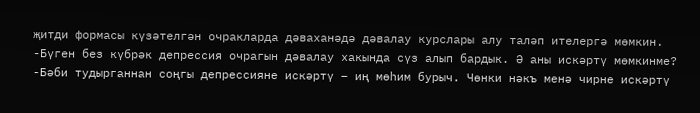җитди формасы күзәтелгән очракларда дәваханәдә дәвалау курслары алу таләп ителергә мөмкин.
-Бүген без күбрәк депрессия очрагын дәвалау хакында сүз алып бардык. Ә аны искәртү мөмкинме?
-Бәби тудырганнан соңгы депрессияне искәртү – иң мөһим бурыч. Чөнки нәкъ менә чирне искәртү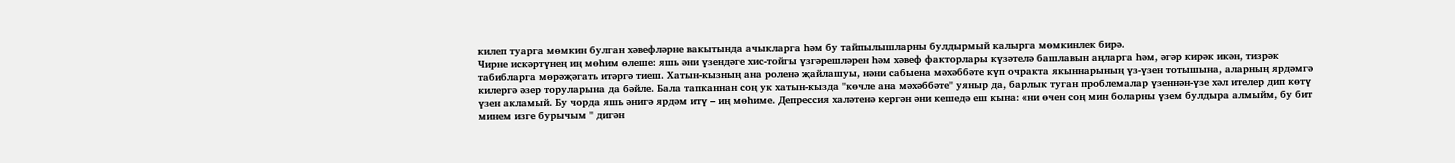килеп туарга мөмкин булган хәвефләрне вакытында ачыкларга һәм бу тайпылышларны булдырмый калырга мөмкинлек бирә.
Чирне искәртүнең иң мөһим өлеше: яшь әни үзендәге хис-тойгы үзгәрешләрен һәм хәвеф факторлары күзәтелә башлавын аңларга һәм, әгәр кирәк икән, тизрәк табибларга мөрәҗәгать итәргә тиеш. Хатын-кызның ана роленә җайлашуы, нәни сабыена мәхәббәте күп очракта якыннарының үз-үзен тотышына, аларның ярдәмгә килергә әзер торуларына да бәйле. Бала тапканнан соң ук хатын-кызда "көчле ана мәхәббәте" уяныр да, барлык туган проблемалар үзеннән-үзе хәл ителер дип көтү үзен акламый. Бу чорда яшь әнигә ярдәм итү – иң мөһиме. Депрессия халәтенә кергән әни кешедә еш кына: «ни өчен соң мин боларны үзем булдыра алмыйм, бу бит минем изге бурычым " дигән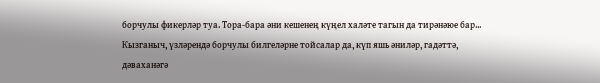борчулы фикерләр туа. Тора-бара әни кешенең күңел халәте тагын да тирәнәюе бар...
Кызганыч, үзләрендә борчулы билгеләрне тойсалар да, күп яшь әниләр, гадәттә, дәваханәгә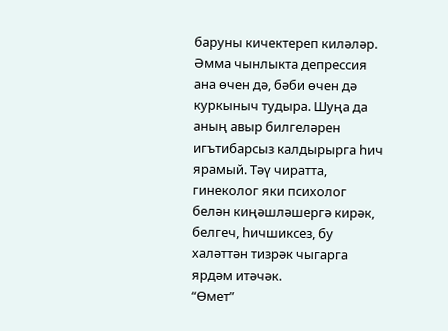баруны кичектереп киләләр. Әмма чынлыкта депрессия ана өчен дә, бәби өчен дә куркыныч тудыра. Шуңа да аның авыр билгеләрен игътибарсыз калдырырга һич ярамый. Тәү чиратта, гинеколог яки психолог белән киңәшләшергә кирәк, белгеч, һичшиксез, бу халәттән тизрәк чыгарга ярдәм итәчәк.
“Өмет”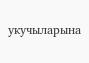укучыларына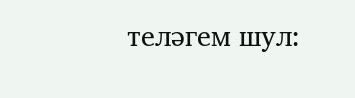теләгем шул: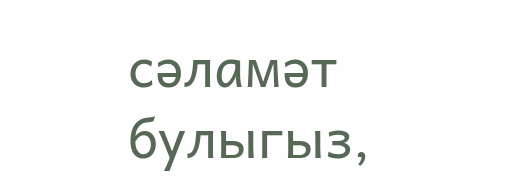сәламәт булыгыз,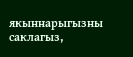якыннарыгызны саклагыз,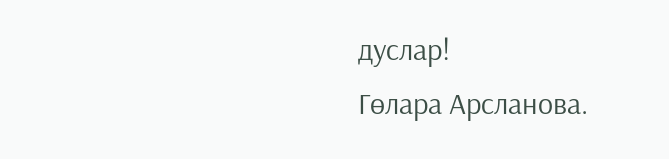дуслар!
Гөлара Арсланова.